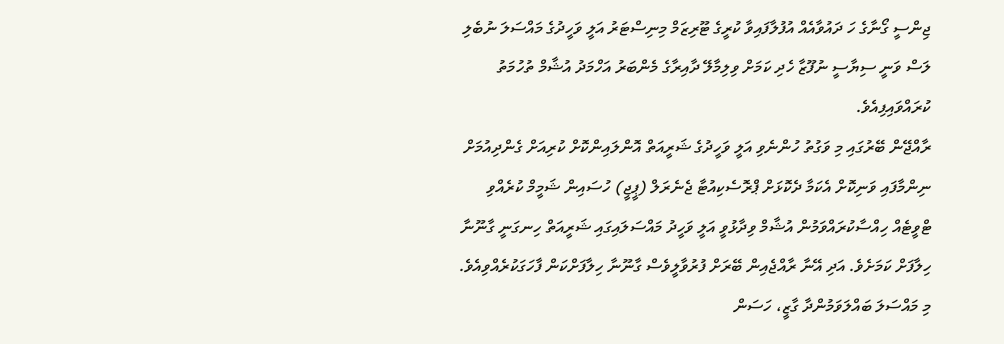ޖިންސީ ގޯނާގެ ހަ ދައުވާއެއް އުފުލާފައިވާ ކުރީގެ ޓޫރިޒަމް މިނިސްޓަރު އަލީ ވަހީދުގެ މައްސަލަ ނުބެލި ލަސް ވަނީ ސިޔާސީ ނުފޫޒާ ހެދި ކަމަށް ވިލިމާލޭ ދާއިރާގެ މެންބަރު އަހްމަދު އުޝާމް ތުހުމަތު ކުރައްވައިފިއެވެ.
ރާއްޖޭން ބޭރުގައި މި ވަގުތު ހުންނެވި އަލީ ވަހީދުގެ ޝަރީއަތް އޮންލައިންކޮށް ކުރިއަށް ގެންދިއުމަށް ނިންމާފައި ވަނިކޮށް އެކަމާ ދެކޮޅަށް ޕްރޮސެކިއުޓާ ޖެނެރަލް (ޕީޖީ) ހުސައިން ޝަމީމް ކުރެއްވި ޓްވީޓެއް ހިއްސާކުރައްވަމުން އުޝާމް ވިދާޅުވީ އަލީ ވަހީދު މައްސަލައިގައި ޝަރީއަތް ހިނގަނީ ގާނޫނާ ހިލާފަށް ކަމަށެވެ. އަދި އޭނާ ރާއްޖެއިން ބޭރަށް ފުރުވާލީވެސް ގާނޫނާ ހިލާފަށްކަން ފާހަގަކުރެއްވިއެވެ.
މި މައްސަލަ ބައްލަވަމުންދާ ގާޒީ، ހަސަން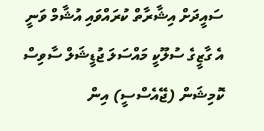ސައީދަށް އިޝާރާތް ކުރައްވައި އުޝާމް ވަނީ އެ ގާޒީގެ ސުލޫކީ މައްސަލަ ޖުޑީޝަލް ސާވިސް ކޮމިޝަން (ޖޭއެސްސީ) އިން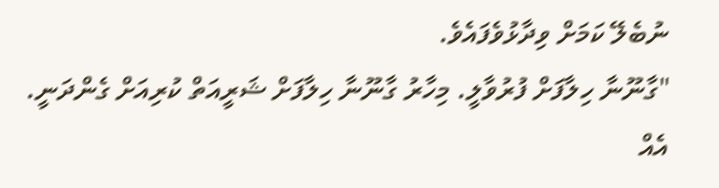ނުބެލޭ ކަމަށް ވިދާޅުވެފައެވެ.
"ގާނޫނާ ހިލާފަށް ފުރުވާލީ. މިހާރު ގާނޫނާ ހިލާފަށް ޝަރީއަތް ކުރިއަށް ގެންދަނީ. އެއް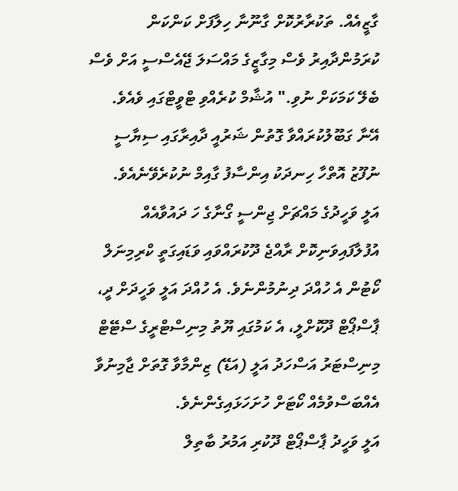ގާޒީއެއް. ތަކުރާރުކޮށް ގާނޫނާ ހިލާފަށް ކަންކަން ކުރަމުންދާއިރު ވެސް މިގާޒީގެ މައްސަލަ ޖޭއެސްސީ އަށް ވެސް ބެލޭ ކަމަކަށް ނުވި." އުޝާމް ކުރެއްވި ޓްވީޓްގައި ވެއެވެ.
އޭނާ ގަބޫލުކުރައްވާ ގޮތުން ޝަރުއީ ދާއިރާގައި ސިޔާސީ ނުފޫޒު އޮތްހާ ހިނދަކު އިންސާފު ގާއިމް ނުކުރެވޭނެއެވެ.
އަލީ ވަހީދުގެ މައްޗަށް ޖިންސީ ގޯނާގެ ހަ ދައުވާއެއް އުފުލާފައިވަނިކޮށް ރާއްޖެ ދޫކުރައްވައި ވަޑައިގަތީ ކްރިމިނަލް ކޯޓުން އެ ހުއްދަ ދިނުމުންނެވެ. އެ ހުއްދަ އަލީ ވަހީދަށް ދީ، ޕާސްޕޯޓް ދޫކޮށްލީ، އެ ކަމުގައި ޔޫތު މިނިސްޓްރީގެ ސްޓޭޓް މިނިސްޓަރު އަސްހަދު އަލީ (އަޑޭ) ޒިންމާވާ ގޮތަށް ޖާމިނުވާ އެއްބަސްވުމެއް ކޯޓަށް ހުށަހަޅައިގެންނެވެ.
އަލީ ވަހީދު ޕާސްޕޯޓް ދޫކުރި އަމުރު ބާތިލް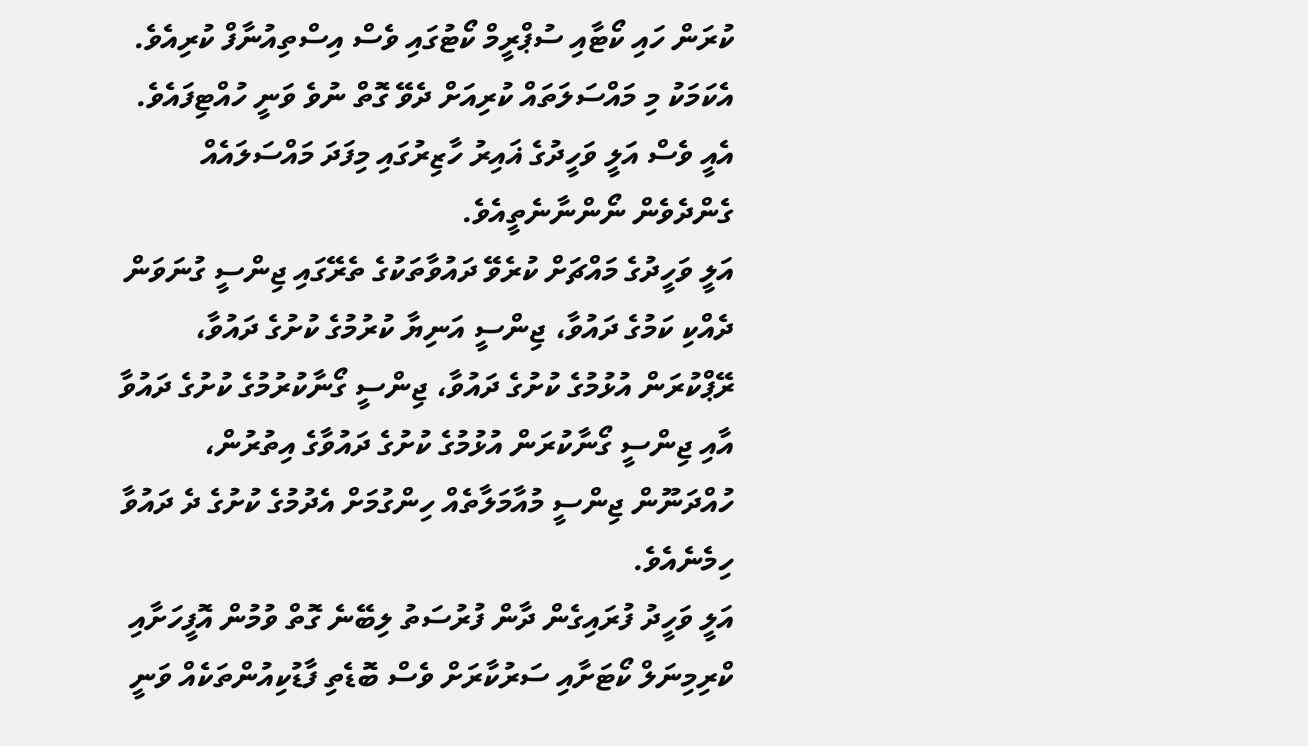ކުރަން ހައި ކޯޓާއި ސުޕްރީމް ކޯޓުގައި ވެސް އިސްތިއުނާފް ކުރިއެވެ. އެކަމަކު މި މައްސަލަތައް ކުރިއަށް ދެވޭ ގޮތް ނުވެ ވަނީ ހުއްޓިފައެވެ. އެއީ ވެސް އަލީ ވަހީދުގެ ޣައިރު ހާޒިރުގައި މިފަދަ މައްސަލައެއް ގެންދެވެން ނޯންނާނެތީއެވެ.
އަލީ ވަހީދުގެ މައްޗަށް ކުރެވޭ ދައުވާތަކުގެ ތެރޭގައި ޖިންސީ ގުނަވަން ދެއްކި ކަމުގެ ދައުވާ، ޖިންސީ އަނިޔާ ކުރުމުގެ ކުށުގެ ދައުވާ، ރޭޕްކުރަން އުޅުމުގެ ކުށުގެ ދައުވާ، ޖިންސީ ގޯނާކުރުމުގެ ކުށުގެ ދައުވާ އާއި ޖިންސީ ގޯނާކުރަން އުޅުމުގެ ކުށުގެ ދައުވާގެ އިތުރުން، ހުއްދަނޫން ޖިންސީ މުއާމަލާތެއް ހިންގުމަށް އެދުމުގެ ކުށުގެ ދެ ދައުވާ ހިމެނެއެވެ.
އަލީ ވަހީދު ފުރައިގެން ދާން ފުރުސަތު ލިބޭނެ ގޮތް ވުމުން އޮފީހަށާއި ކްރިމިނަލް ކޯޓަށާއި ސަރުކާރަށް ވެސް ބޮޑެތި ފާޑުކިއުންތަކެއް ވަނީ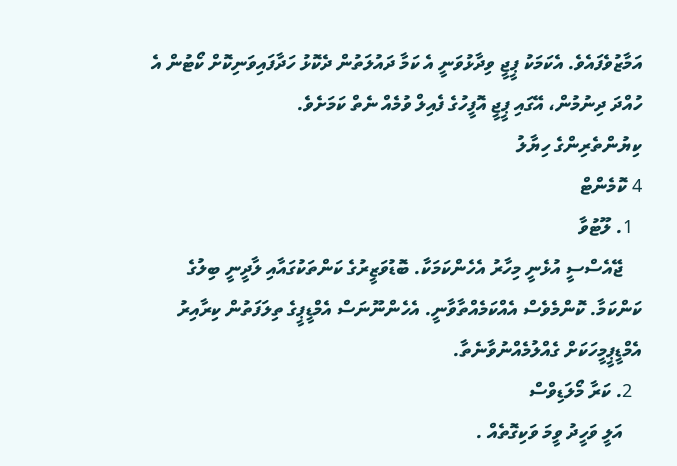އަމާޒުވެފައެވެ. އެކަމަކު ޕީޖީ ވިދާޅުވަނީ އެ ކަމާ ދައުލަތުން ދެކޮޅު ހަދާފައިވަނިކޮށް ކޯޓުން އެ ހުއްދަ ދިނުމުން، އޭގައި ޕީޖީ އޮފީހުގެ ފެއިލް ވުމެއް ނެތް ކަމަށެވެ.
ކިޔުންތެރިންގެ ހިޔާލު
4 ކޮމެންޓް
  1. ލޫޓުވާ
    ޖޭއެސްސީ އުޅެނީ މިހާރު އެހެންކަމަކާ. ބޮޑުވަޒީރުގެ ކަންތަކުގައާއި ލާދީނީ ބިލުގެ ކަންކަމާ. ކޮންމެވެސް އެއްކަމެއްތާވާނީ. އެހެންނޫނަސް އެމްޑީޕީގެ ތިލަފަތުން ކިރާއިރު އެމްޑީޕީމީހަކަށް ގެއްލުމެއްނުވާނެތާ.
  2. ކަރާ މޯލަޑިވްސް
    އަލީ ވަހީދު ވީމަ ވަކިގޮތެއް .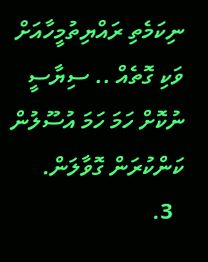ނިކަމެތި ރައްޔިތުމީހާއަށް ވަކި ގޮތެއް .. ސިޔާސީ ނުކޮށް ހަމަ ހަމަ އުސޫލުން ކަންކުރަން ގޮވާލަން.
  3.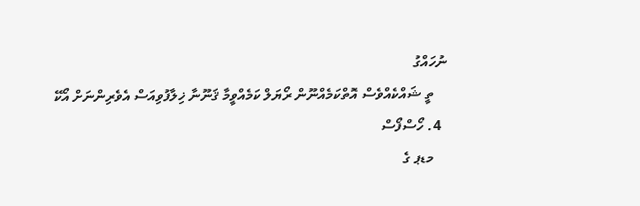ނުހައްގު
    ތީ ޝައްކެއްވެސް އޮތްކަމެއްނޫން ރޯޔަލް ކަމެއްވީމާ ޤަނޫނާ ޚިލާފުވިއަސް އެވެރިންނަށް އޯކޭ
  4. ހޯސްފޯސް
    މޑޕ ގެ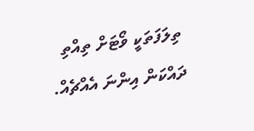ތިލަފަތަކީ ވޯޓަށް ތިއްތި ދައްކަން އިންނަ އެއްޗެއް.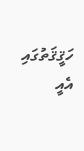ހަޤީޤަތުގައި އެއީ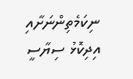ނިކަމެތިންނަށާއި އިދިކޮޅު ސިޔާސީ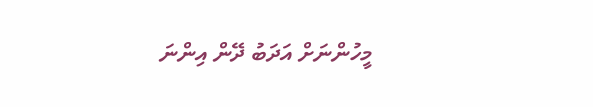މީހުންނަށް އަދަބު ދޭން އިންނަ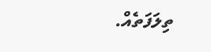ތިލަފަތެއް.